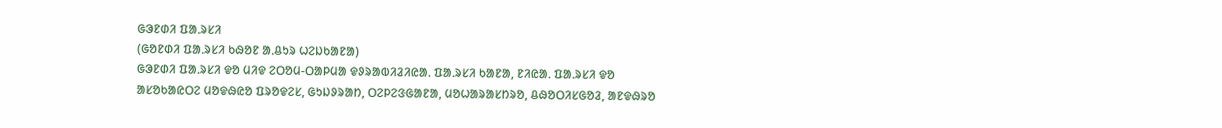ᱜᱳᱱᱰᱤ ᱯᱟᱹᱨᱥᱤ
(ᱜᱚᱱᱰᱤ ᱯᱟᱹᱨᱥᱤ ᱠᱷᱚᱱ ᱟᱹᱪᱩᱨ ᱦᱮᱡᱠᱟᱱᱟ)
ᱜᱳᱱᱰᱤ ᱯᱟᱹᱨᱥᱤ ᱫᱚ ᱢᱤᱫ ᱮᱛᱚᱢ-ᱛᱟᱞᱢᱟ ᱫᱽᱨᱟᱵᱤᱲᱤᱭᱟᱹ ᱯᱟᱹᱨᱥᱤ ᱠᱟᱱᱟ, ᱱᱤᱭᱟᱹ ᱯᱟᱹᱨᱥᱤ ᱫᱚ ᱟᱥᱚᱠᱟᱭᱛᱮ ᱢᱚᱫᱷᱭᱚ ᱯᱨᱚᱫᱮᱥ, ᱜᱩᱡᱽᱨᱟᱴ, ᱛᱮᱞᱮᱝᱜᱟᱱᱟ, ᱢᱚᱦᱟᱨᱟᱥᱴᱨᱚ, ᱪᱷᱚᱛᱤᱥᱜᱚᱲ, ᱟᱱᱫᱷᱨᱚ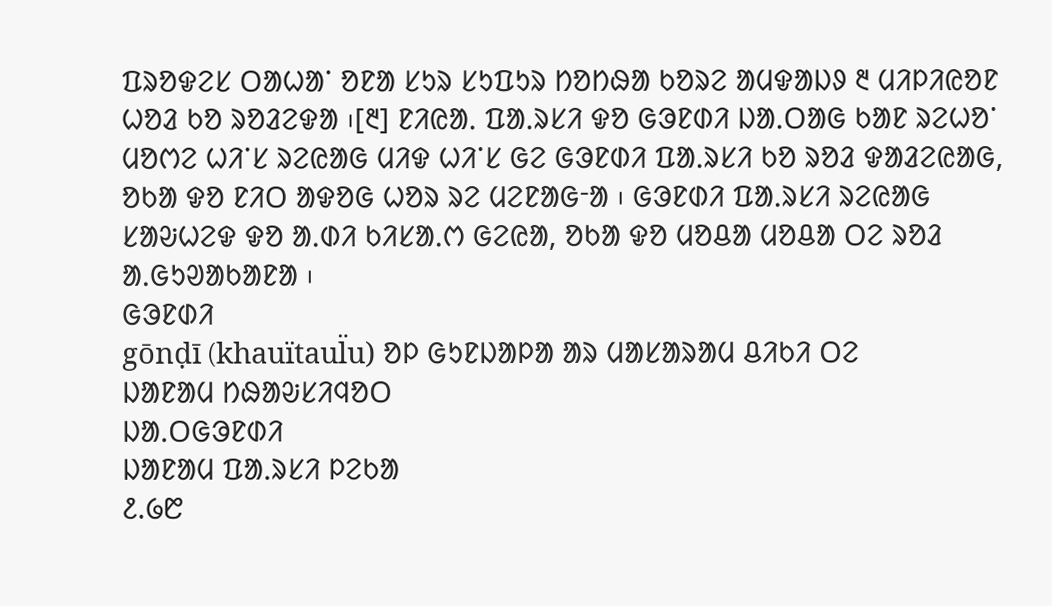ᱯᱨᱚᱫᱮᱥ ᱛᱟᱦᱟᱸ ᱚᱱᱟ ᱥᱩᱨ ᱥᱩᱯᱩᱨ ᱴᱚᱴᱷᱟ ᱠᱚᱨᱮ ᱟᱢᱫᱟᱡᱽ ᱓ ᱢᱤᱞᱤᱭᱚᱱ ᱦᱚᱲ ᱠᱚ ᱨᱚᱲᱮᱫᱟ ᱾[᱓] ᱱᱤᱭᱟᱹ ᱯᱟᱹᱨᱥᱤ ᱫᱚ ᱜᱳᱱᱰᱤ ᱡᱟᱹᱛᱟᱜ ᱠᱟᱱ ᱨᱮᱦᱚᱸ ᱢᱚᱬᱮ ᱦᱤᱸᱥ ᱨᱮᱭᱟᱜ ᱢᱤᱫ ᱦᱤᱸᱥ ᱜᱮ ᱜᱳᱱᱰᱤ ᱯᱟᱹᱨᱥᱤ ᱠᱚ ᱨᱚᱲ ᱫᱟᱲᱮᱭᱟᱜ, ᱚᱠᱟ ᱫᱚ ᱱᱤᱛ ᱟᱫᱚᱜ ᱦᱚᱨ ᱨᱮ ᱢᱮᱱᱟᱜᱼᱟ ᱾ ᱜᱳᱱᱰᱤ ᱯᱟᱹᱨᱥᱤ ᱨᱮᱭᱟᱜ ᱥᱟᱶᱦᱮᱫ ᱫᱚ ᱟᱹᱰᱤ ᱠᱤᱥᱟᱹᱬ ᱜᱮᱭᱟ, ᱚᱠᱟ ᱫᱚ ᱢᱚᱪᱟ ᱢᱚᱪᱟ ᱛᱮ ᱨᱚᱲ ᱟᱹᱜᱩᱣᱟᱠᱟᱱᱟ ᱾
ᱜᱳᱱᱰᱤ
gōnḍī (khauïtaul̈u) ᱚᱞ ᱜᱩᱱᱡᱟᱞᱟ ᱟᱨ ᱢᱟᱥᱟᱨᱟᱢ ᱪᱤᱠᱤ ᱛᱮ
ᱡᱟᱱᱟᱢ ᱴᱷᱟᱶᱥᱤᱧᱚᱛ
ᱡᱟᱹᱛᱜᱳᱱᱰᱤ
ᱡᱟᱱᱟᱢ ᱯᱟᱹᱨᱥᱤ ᱞᱮᱠᱟ
᱒.᱙᱘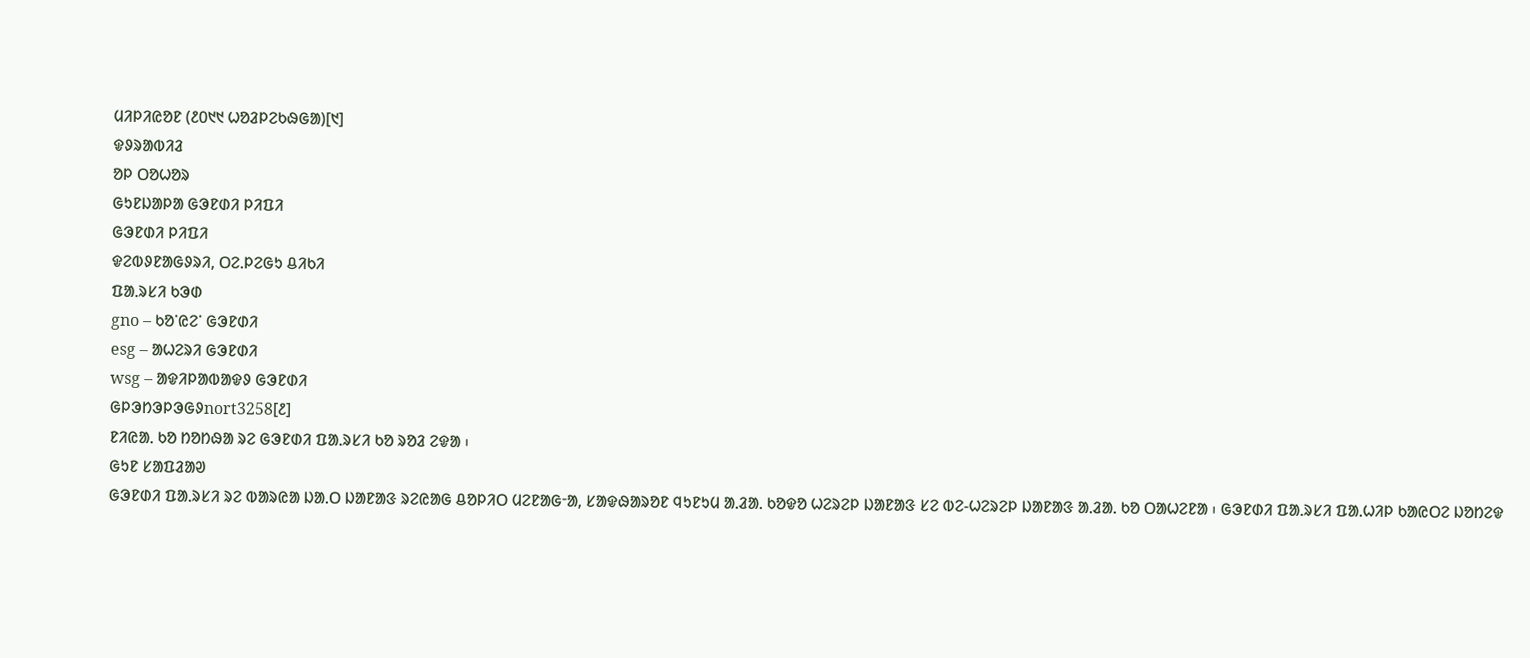ᱢᱤᱞᱤᱭᱚᱱ (᱒᱐᱑᱑ ᱦᱚᱲᱞᱮᱠᱷᱜᱟ)[᱑]
ᱫᱽᱨᱟᱵᱤᱲ
ᱚᱞ ᱛᱚᱦᱚᱨ
ᱜᱩᱱᱡᱟᱞᱟ ᱜᱳᱱᱰᱤ ᱞᱤᱯᱤ
ᱜᱳᱱᱰᱤ ᱞᱤᱯᱤ
ᱫᱮᱵᱽᱱᱟᱜᱽᱨᱤ, ᱛᱮᱹᱞᱮᱜᱩ ᱪᱤᱠᱤ
ᱯᱟᱹᱨᱥᱤ ᱠᱳᱰ
gno – ᱠᱚᱸᱭᱮᱸ ᱜᱳᱱᱰᱤ
esg – ᱟᱦᱮᱨᱤ ᱜᱳᱱᱰᱤ
wsg – ᱟᱫᱤᱞᱟᱵᱟᱫᱽ ᱜᱳᱱᱰᱤ
ᱜᱞᱳᱴᱳᱞᱳᱜᱽnort3258[᱒]
ᱱᱤᱭᱟᱹ ᱠᱚ ᱴᱚᱴᱷᱟ ᱨᱮ ᱜᱳᱱᱰᱤ ᱯᱟᱹᱨᱥᱤ ᱠᱚ ᱨᱚᱲ ᱮᱫᱟ ᱾
ᱜᱩᱱ ᱥᱟᱯᱲᱟᱣ
ᱜᱳᱱᱰᱤ ᱯᱟᱹᱨᱥᱤ ᱨᱮ ᱵᱟᱨᱭᱟ ᱡᱟᱹᱛ ᱡᱟᱱᱟᱝ ᱨᱮᱭᱟᱜ ᱪᱚᱞᱤᱛ ᱢᱮᱱᱟᱜᱼᱟ, ᱥᱟᱫᱷᱟᱨᱚᱱ ᱧᱩᱱᱩᱢ ᱟᱹᱲᱟᱹ ᱠᱚᱫᱚ ᱦᱮᱨᱮᱞ ᱡᱟᱱᱟᱝ ᱥᱮ ᱵᱮ-ᱦᱮᱨᱮᱞ ᱡᱟᱱᱟᱝ ᱟᱹᱲᱟᱹ ᱠᱚ ᱛᱟᱦᱮᱱᱟ ᱾ ᱜᱳᱱᱰᱤ ᱯᱟᱹᱨᱥᱤ ᱯᱟᱹᱦᱤᱞ ᱠᱟᱭᱛᱮ ᱡᱚᱴᱮᱫ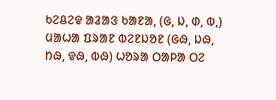ᱠᱮᱪᱮᱫ ᱟᱲᱟᱝ ᱠᱟᱱᱟ, (ᱜ, ᱡ, ᱰ, ᱵ,) ᱢᱟᱦᱟ ᱯᱨᱟᱱ ᱵᱮᱱᱡᱚᱱ (ᱜᱷ, ᱡᱷ, ᱴᱷ, ᱫᱷ, ᱵᱷ) ᱦᱚᱨᱟ ᱛᱟᱞᱟ ᱛᱮ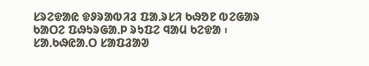ᱥᱨᱮᱫᱟᱭ ᱫᱽᱨᱟᱵᱤᱲ ᱯᱟᱹᱨᱥᱤ ᱠᱷᱚᱱ ᱵᱮᱜᱟᱨ ᱠᱟᱛᱮ ᱯᱷᱩᱨᱜᱟᱹᱞ ᱨᱩᱯᱮ ᱧᱟᱢ ᱠᱮᱫᱟ ᱾
ᱥᱟᱹᱠᱷᱭᱟᱹᱛ ᱥᱟᱯᱲᱟᱣ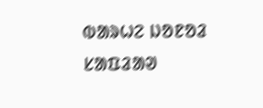ᱵᱟᱨᱦᱮ ᱡᱚᱱᱚᱲ ᱥᱟᱯᱲᱟᱣ